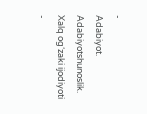-
Adabiyot. Adabiyotshunoslik. Xalq og‘zaki ijodiyoti
-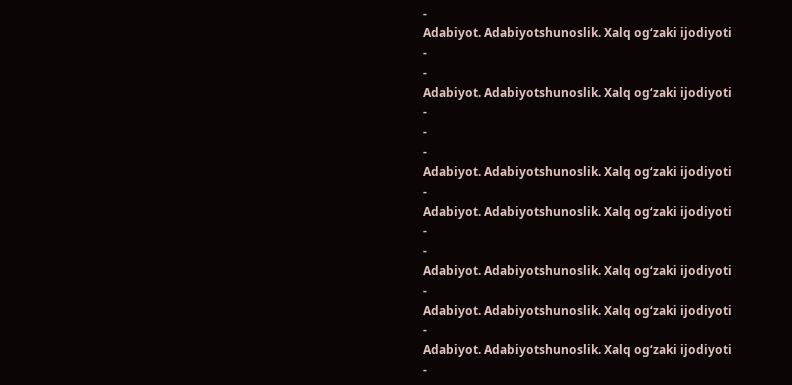-
Adabiyot. Adabiyotshunoslik. Xalq og‘zaki ijodiyoti
-
-
Adabiyot. Adabiyotshunoslik. Xalq og‘zaki ijodiyoti
-
-
-
Adabiyot. Adabiyotshunoslik. Xalq og‘zaki ijodiyoti
-
Adabiyot. Adabiyotshunoslik. Xalq og‘zaki ijodiyoti
-
-
Adabiyot. Adabiyotshunoslik. Xalq og‘zaki ijodiyoti
-
Adabiyot. Adabiyotshunoslik. Xalq og‘zaki ijodiyoti
-
Adabiyot. Adabiyotshunoslik. Xalq og‘zaki ijodiyoti
-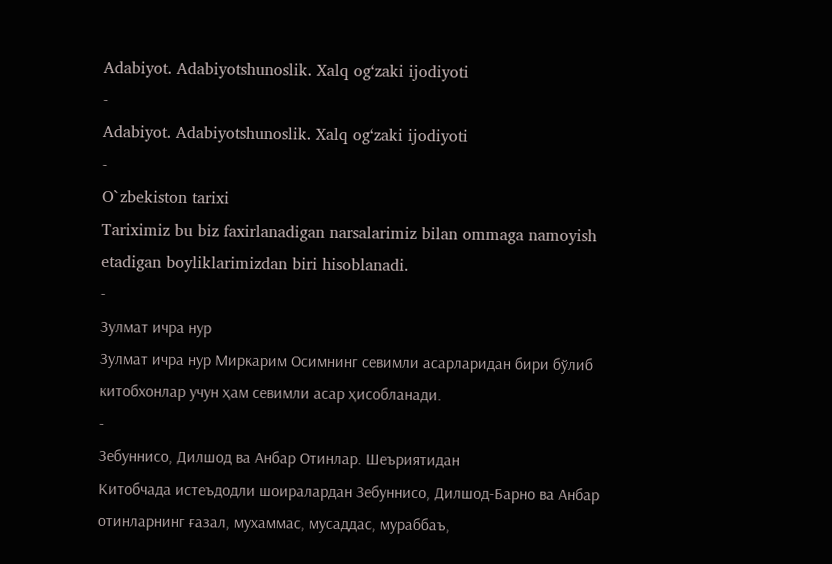Adabiyot. Adabiyotshunoslik. Xalq og‘zaki ijodiyoti
-
Adabiyot. Adabiyotshunoslik. Xalq og‘zaki ijodiyoti
-
O`zbekiston tarixi
Tariximiz bu biz faxirlanadigan narsalarimiz bilan ommaga namoyish etadigan boyliklarimizdan biri hisoblanadi.
-
Зулмат ичра нур
Зулмат ичра нур Миркарим Осимнинг севимли асарларидан бири бўлиб китобхонлар учун ҳам севимли асар ҳисобланади.
-
Зебуннисо, Дилшод ва Анбар Отинлар. Шеъриятидан
Китобчада истеъдодли шоиралардан Зебуннисо, Дилшод-Барно ва Анбар отинларнинг ғазал, мухаммас, мусаддас, мураббаъ,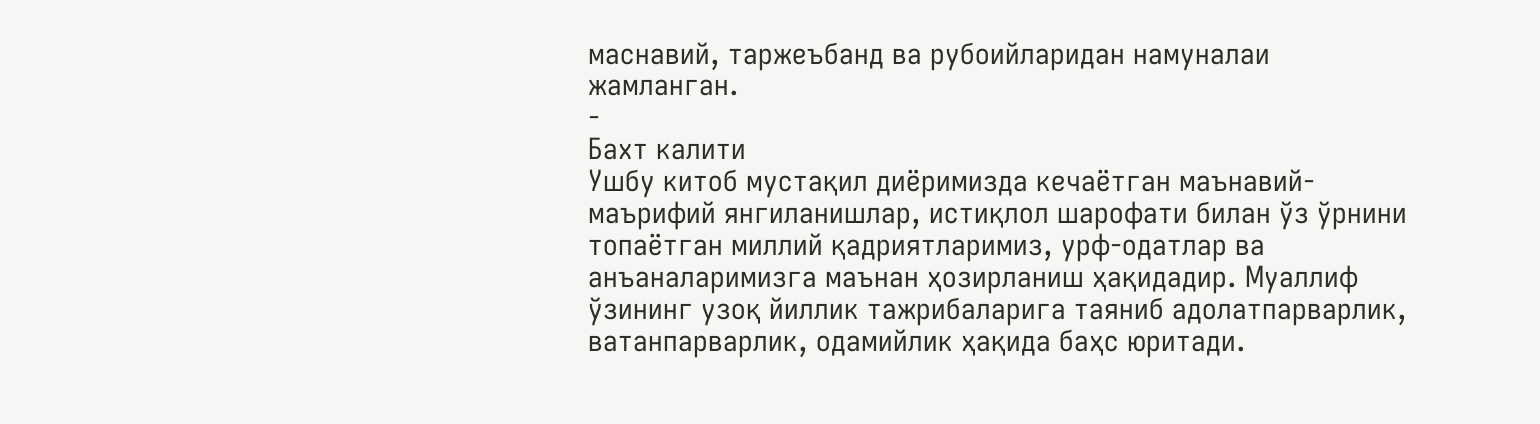маснавий, таржеъбанд ва рубоийларидан намуналаи жамланган.
-
Бахт калити
Ушбу китоб мустақил диёримизда кечаётган маънавий-маърифий янгиланишлар, истиқлол шарофати билан ўз ўрнини топаётган миллий қадриятларимиз, урф-одатлар ва анъаналаримизга маънан ҳозирланиш ҳақидадир. Муаллиф ўзининг узоқ йиллик тажрибаларига таяниб адолатпарварлик, ватанпарварлик, одамийлик ҳақида баҳс юритади.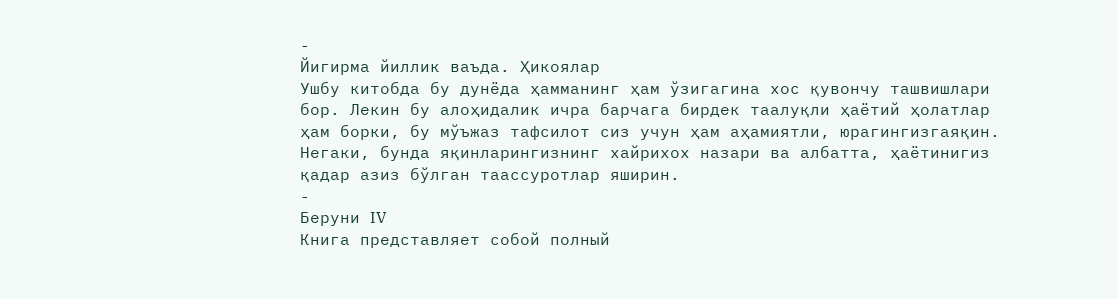-
Йигирма йиллик ваъда. Ҳикоялар
Ушбу китобда бу дунёда ҳамманинг ҳам ўзигагина хос қувончу ташвишлари бор. Лекин бу алоҳидалик ичра барчага бирдек таалуқли ҳаётий ҳолатлар ҳам борки, бу мўъжаз тафсилот сиз учун ҳам аҳамиятли, юрагингизгаяқин. Негаки, бунда яқинларингизнинг хайрихох назари ва албатта, ҳаётинигиз қадар азиз бўлган таассуротлар яширин.
-
Беруни IV
Книга представляет собой полный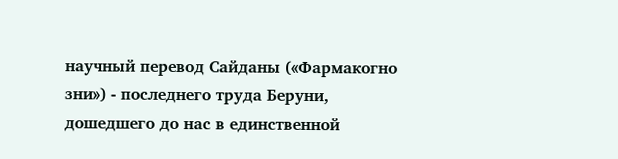научный перевод Сайданы («Фармакогно зни») - последнего труда Беруни, дошедшего до нас в единственной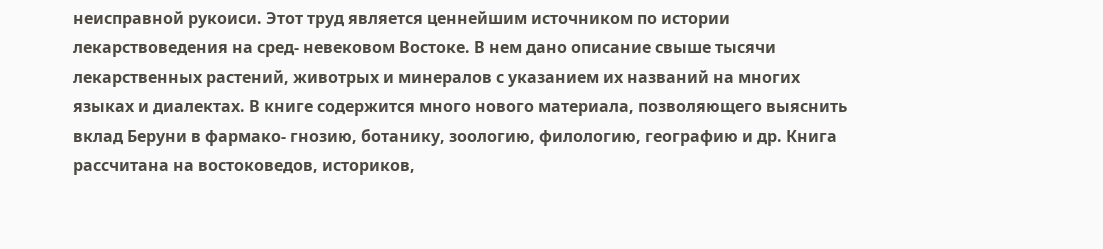неисправной рукоиси. Этот труд является ценнейшим источником по истории лекарствоведения на сред- невековом Востоке. В нем дано описание свыше тысячи лекарственных растений, животрых и минералов с указанием их названий на многих языках и диалектах. В книге содержится много нового материала, позволяющего выяснить вклад Беруни в фармако- гнозию, ботанику, зоологию, филологию, географию и др. Книга рассчитана на востоковедов, историков,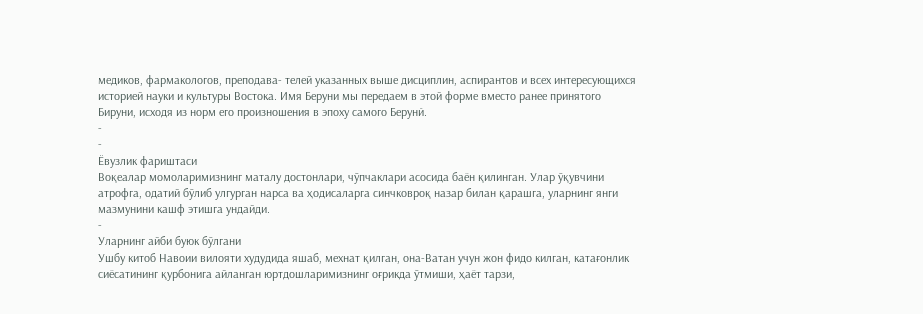медиков, фармакологов, преподава- телей указанных выше дисциплин, аспирантов и всех интересующихся историей науки и культуры Востока. Имя Беруни мы передаем в этой форме вместо ранее принятого Бируни, исходя из норм его произношения в эпоху самого Берунӣ.
-
-
Ёвузлик фариштаси
Воқеалар момоларимизнинг маталу достонлари, чўпчаклари асосида баён қилинган. Улар ўқувчини атрофга, одатий бўлиб улгурган нарса вa ҳодисаларга синчковроқ назар билан қарашга, уларнинг янги мазмунини кашф этишга ундайди.
-
Уларнинг айби буюк бўлгани
Ушбу китоб Навоии вилояти худудида яшаб, мехнат қилган, она-Ватан учун жон фидо килган, катағонлик сиёсатининг қурбонига айланган юртдошларимизнинг оғрикда ўтмиши, ҳаёт тарзи,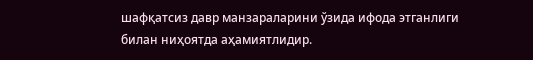шафқатсиз давр манзараларини ўзида ифода этганлиги билан ниҳоятда аҳамиятлидир.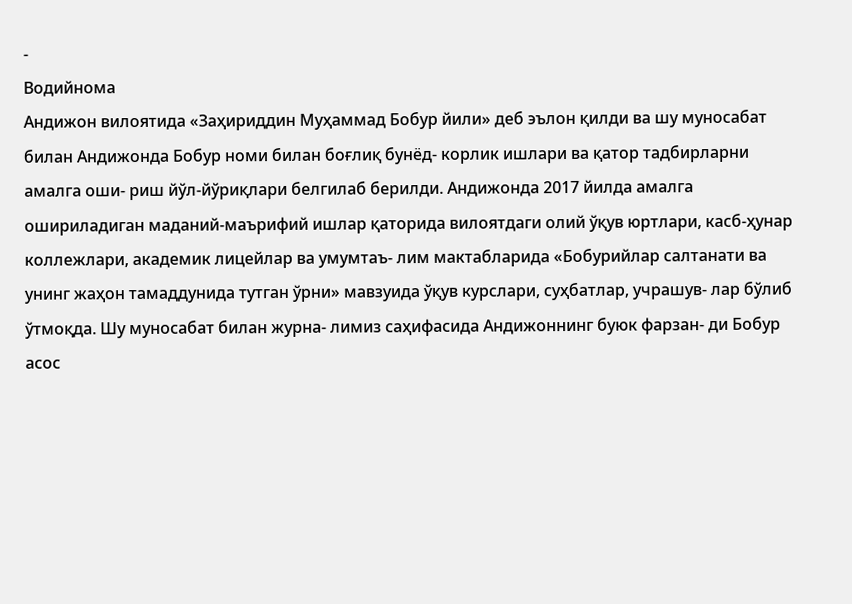-
Водийнома
Андижон вилоятида «Заҳириддин Муҳаммад Бобур йили» деб эълон қилди ва шу муносабат билан Андижонда Бобур номи билан боғлиқ бунёд- корлик ишлари ва қатор тадбирларни амалга оши- риш йўл-йўриқлари белгилаб берилди. Андижонда 2017 йилда амалга ошириладиган маданий-маърифий ишлар қаторида вилоятдаги олий ўқув юртлари, касб-ҳунар коллежлари, академик лицейлар ва умумтаъ- лим мактабларида «Бобурийлар салтанати ва унинг жаҳон тамаддунида тутган ўрни» мавзуида ўқув курслари, суҳбатлар, учрашув- лар бўлиб ўтмоқда. Шу муносабат билан журна- лимиз саҳифасида Андижоннинг буюк фарзан- ди Бобур асос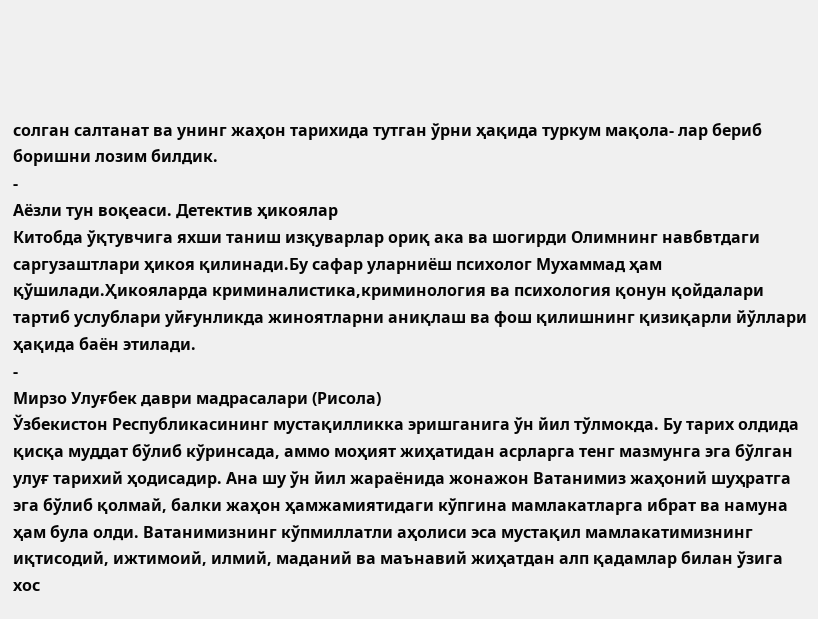солган салтанат ва унинг жаҳон тарихида тутган ўрни ҳақида туркум мақола- лар бериб боришни лозим билдик.
-
Аёзли тун воқеаси. Детектив ҳикоялар
Китобда ўқтувчига яхши таниш изқуварлар ориқ ака ва шогирди Олимнинг навбвтдаги саргузаштлари ҳикоя қилинади.Бу сафар уларниёш психолог Мухаммад ҳам қўшилади.Ҳикояларда криминалистика,криминология ва психология қонун қойдалари тартиб услублари уйғунликда жиноятларни аниқлаш ва фош қилишнинг қизиқарли йўллари ҳақида баён этилади.
-
Мирзо Улуғбек даври мадрасалари (Рисола)
Ўзбекистон Республикасининг мустақилликка эришганига ўн йил тўлмокда. Бу тарих олдида қисқа муддат бўлиб кўринсада, аммо моҳият жиҳатидан асрларга тенг мазмунга эга бўлган улуғ тарихий ҳодисадир. Ана шу ўн йил жараёнида жонажон Ватанимиз жаҳоний шуҳратга эга бўлиб қолмай, балки жаҳон ҳамжамиятидаги кўпгина мамлакатларга ибрат ва намуна ҳам була олди. Ватанимизнинг кўпмиллатли аҳолиси эса мустақил мамлакатимизнинг иқтисодий, ижтимоий, илмий, маданий ва маънавий жиҳатдан алп қадамлар билан ўзига хос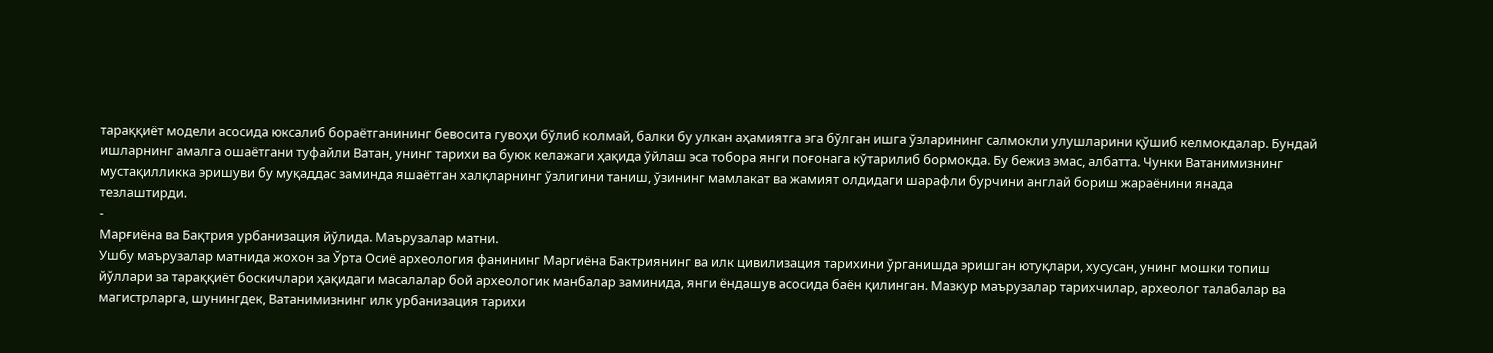тараққиёт модели асосида юксалиб бораётганининг бевосита гувоҳи бўлиб колмай, балки бу улкан аҳамиятга эга бўлган ишга ўзларининг салмокли улушларини қўшиб келмокдалар. Бундай ишларнинг амалга ошаётгани туфайли Ватан, унинг тарихи ва буюк келажаги ҳақида ўйлаш эса тобора янги поғонага кўтарилиб бормокда. Бу бежиз эмас, албатта. Чунки Ватанимизнинг мустақилликка эришуви бу муқаддас заминда яшаётган халқларнинг ўзлигини таниш, ўзининг мамлакат ва жамият олдидаги шарафли бурчини англай бориш жараёнини янада тезлаштирди.
-
Марғиёна ва Бақтрия урбанизация йўлида. Маърузалар матни.
Ушбу маърузалар матнида жохон за Ўрта Осиё археология фанининг Маргиёна Бактриянинг ва илк цивилизация тарихини ўрганишда эришган ютуқлари, хусусан, унинг мошки топиш йўллари за тараққиёт боскичлари ҳақидаги масалалар бой археологик манбалар заминида, янги ёндашув асосида баён қилинган. Мазкур маърузалар тарихчилар, археолог талабалар ва магистрларга, шунингдек, Ватанимизнинг илк урбанизация тарихи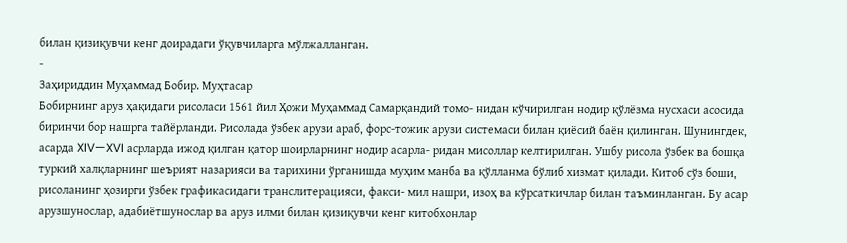билан қизиқувчи кенг доирадаги ўқувчиларга мўлжалланган.
-
Заҳириддин Муҳаммад Бобир. Муҳтасар
Бобирнинг аруз ҳақидаги рисоласи 1561 йил Ҳожи Муҳаммад Самарқандий томо- нидан кўчирилган нодир қўлёзма нусхаси асосида биринчи бор нашрга тайёрланди. Рисолада ўзбек арузи араб, форс-тожик арузи системаси билан қиёсий баён қилинган. Шунингдек, асарда XIV—XVI асрларда ижод қилган қатор шоирларнинг нодир асарла- ридан мисоллар келтирилган. Ушбу рисола ўзбек ва бошқа туркий халқларнинг шеърият назарияси ва тарихини ўрганишда муҳим манба ва қўлланма бўлиб хизмат қилади. Китоб сўз боши, рисоланинг ҳозирги ўзбек графикасидаги транслитерацияси, факси- мил нашри, изоҳ ва кўрсаткичлар билан таъминланган. Бу асар арузшунослар, адабиётшунослар ва аруз илми билан қизиқувчи кенг китобхонлар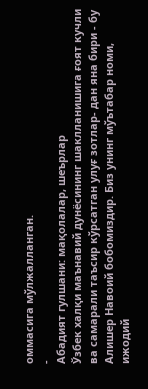оммасига мўлжалланган.
-
Абадият гулшани: мақолалар, шеърлар
Ўзбек халқи маънавий дунёсининг шаклланишига ғоят кучли ва самарали таъсир кўрсатган улуғ зотлар- дан яна бири - бу Алишер Навоий бобомиздир. Биз унинг мўътабар номи, ижодий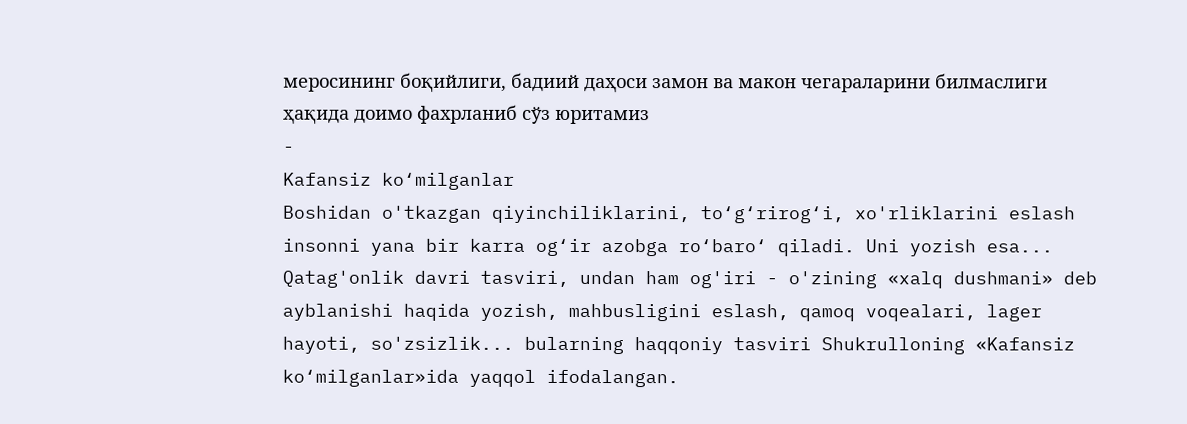меросининг боқийлиги, бадиий даҳоси замон ва макон чегараларини билмаслиги ҳақида доимо фахрланиб сўз юритамиз
-
Kafansiz ko‘milganlar
Boshidan o'tkazgan qiyinchiliklarini, to‘g‘rirog‘i, xo'rliklarini eslash insonni yana bir karra og‘ir azobga ro‘baro‘ qiladi. Uni yozish esa... Qatag'onlik davri tasviri, undan ham og'iri - o'zining «xalq dushmani» deb ayblanishi haqida yozish, mahbusligini eslash, qamoq voqealari, lager hayoti, so'zsizlik... bularning haqqoniy tasviri Shukrulloning «Kafansiz ko‘milganlar»ida yaqqol ifodalangan.